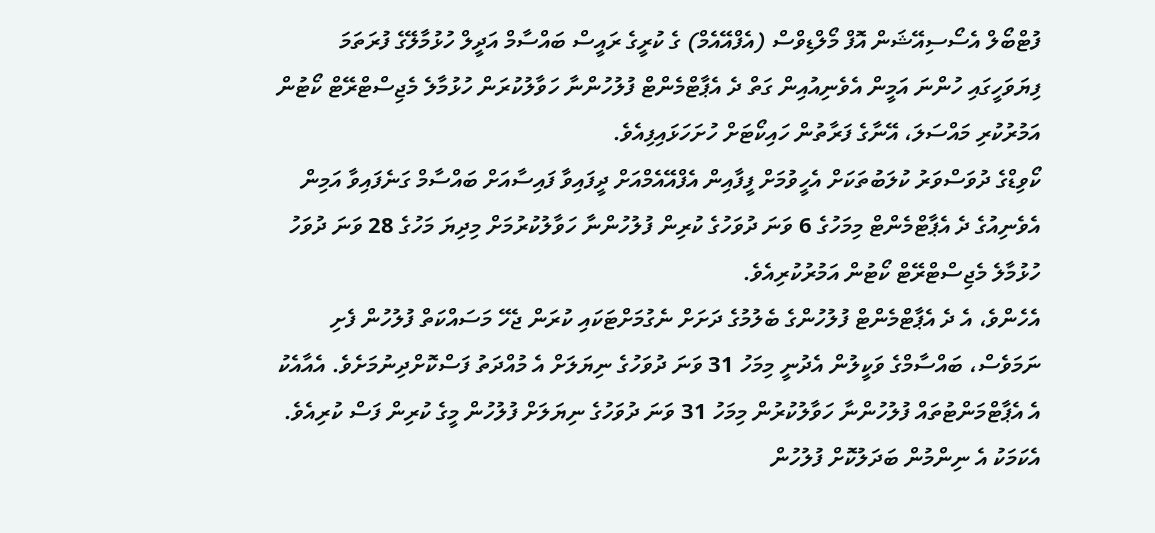ފުޓްބޯލް އެސޯސިއޭޝަން އޮފް މޯލްޑިވްސް (އެފްއޭއެމް) ގެ ކުރީގެ ރައީސް ބައްސާމް އަދީލް ހުޅުމާލޭގެ ފުރަތަމަ ފިޔަވަހީގައި ހުންނަ އަމީން އެވެނިއުއިން ގަތް ދެ އެޕާޓްމެންޓް ފުލުހުންނާ ހަވާލުކުރަން ހުޅުމާލެ މެޖިސްޓްރޭޓް ކޯޓުން އަމުރުކުރި މައްސަލަ، އޭނާގެ ފަރާތުން ހައިކޯޓަށް ހުށަހަޅައިފިއެވެ.
ކޯވިޑްގެ ދުވަސްވަރު ކުލަބުތަކަށް އެހީވުމަށް ފީފާއިން އެފްއޭއެމްއަށް ދީފައިވާ ފައިސާއަށް ބައްސާމް ގަނެފައިވާ އަމިން އެވެނިއުގެ ދެ އެޕާޓްމެންޓް މިމަހުގެ 6 ވަނަ ދުވަހުގެ ކުރިން ފުލުހުންނާ ހަވާލުކުރުމަށް މިދިޔަ މަހުގެ 28 ވަނަ ދުވަހު ހުޅުމާލެ މެޖިސްޓްރޭޓް ކޯޓުން އަމުރުކުރިއެވެ.
އެހެންވެ، އެ ދެ އެޕާޓްމެންޓް ފުލުހުންގެ ބެލުމުގެ ދަށަށް ނެގުމަށްޓަކައި ކުރަން ޖެހޭ މަސައްކަތް ފުލުހުން ފެށި ނަމަވެސް، ބައްސާމްގެ ވަކީލުން އެދުނީ މިމަހު 31 ވަނަ ދުވަހުގެ ނިޔަލަށް އެ މުއްދަތު ފަސްކޮށްދިނުމަށެވެ. އެއާއެކު އެ އެޕާޓްމަންޓުތައް ފުލުހުންނާ ހަވާލުކުރުން މިމަހު 31 ވަނަ ދުވަހުގެ ނިޔަލަށް ފުލުހުން މީގެ ކުރިން ފަސް ކުރިއެވެ.
އެކަމަކު އެ ނިންމުން ބަދަލުކޮށް ފުލުހުން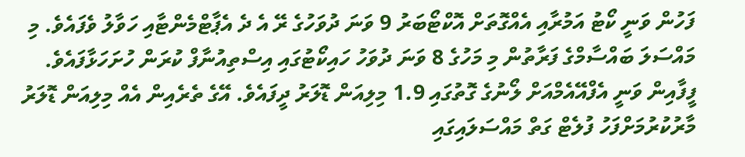ފަހުން ވަނީ ކޯޓު އަމުރާއި އެއްގޮތަށް އޮކްޓޯބަރު 9 ވަނަ ދުވަހުގެ ރޭ އެ ދެ އެޕާޓްމެންޓާއި ހަވާލު ވެފައެވެ. މި މައްސަލަ ބައްސާމްގެ ފަރާތުން މި މަހުގެ 8 ވަނަ ދުވަހު ހައިކޯޓުގައި އިސްތިއުނާފް ކުރަން ހުށަހަޅާފައެވެ.
ފީފާއިން ވަނީ އެފްއޭއެމްއަށް ލޯނުގެ ގޮތުގައި 1.9 މިލިއަން ޑޮލަރު ދީފައެވެ. އޭގެ ތެރެއިން އެއް މިލިއަން ޑޮލަރު މާރުކުރުމަށްފަހު ފުލެޓް ގަތް މައްސަލައިގައި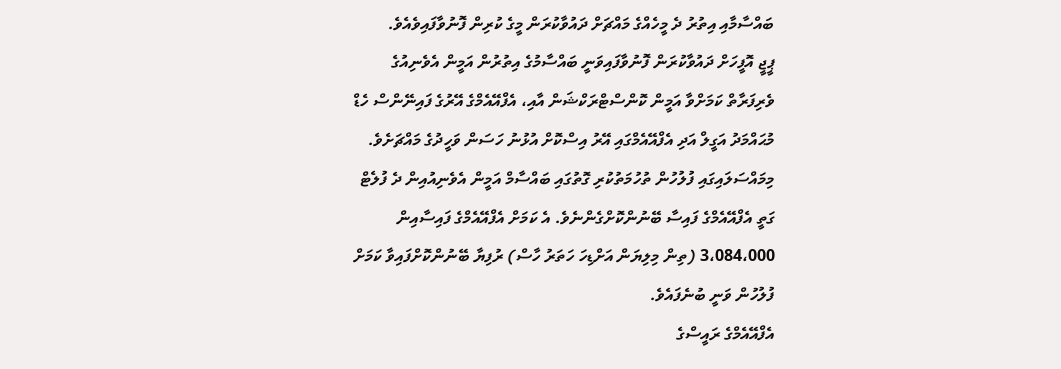ބައްސާމާއި އިތުރު ދެ މީހެއްގެ މައްޗަށް ދައުވާކުރަން މީގެ ކުރިން ފޮނުވާފައިވެއެވެ.
ޕީޖީ އޮފީހަށް ދައުވާކުރަން ފޮނުވާފައިވަނީ ބައްސާމުގެ އިތުރުން އަމީން އެވެނިއުގެ ވެރިފަރާތް ކަމަށްވާ އަމީން ކޮންސްޓްރަކްޝަން އާއި، އެފްއޭއެމްގެ އޭރުގެ ފައިނޭންސް ހެޑް މުޙައްމަދު އަގީލް އަދި އެފްއޭއެމްގައި އޭރު އިސްކޮށް އުޅުނު ހަސަން ވަހީދުގެ މައްޗަށެވެ.
މިމައްސަލައިގައި ފުލުހުން ތުހުމަތުކުރި ގޮތުގައި ބައްސާމް އަމީން އެވެނިއުއިން ދެ ފުލެޓް ގަތީ އެފްއޭއެމްގެ ފައިސާ ބޭނުންކޮށްގެންނެވެ. އެ ކަމަށް އެފްއޭއެމްގެ ފައިސާއިން 3،084،000 (ތިން މިލިޔަން އަށްޑިހަ ހަތަރު ހާސް) ރުފިޔާ ބޭނުންކޮށްފައިވާ ކަމަށް ފުލުހުން ވަނީ ބުނެފައެވެ.
އެފްއޭއެމްގެ ރައީސްގެ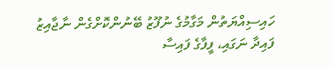ހައިސިއްޔަތުން މަގާމުގެ ނުފޫޒު ބޭނުންކޮށްގެން ނާޖާއިޒު ފައިދާ ނަގައި، ފީފާގެ ފައިސާ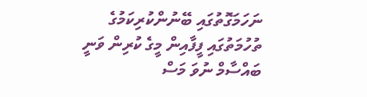ނަހަމަގޮތުގައި ބޭނުންކުރިކަމުގެ ތުހުމަތުގައި ފީފާއިން މީގެ ކުރިން ވަނީ ބައްސާމް ނުވަ މަސް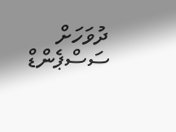ދުވަހަށް ސަސްޕެންޑް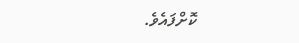ކޮށްފައެވެ.